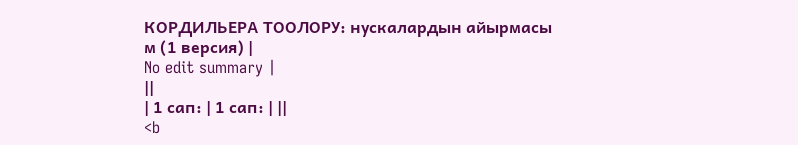КОРДИЛЬЕРА ТООЛОРУ: нускалардын айырмасы
м (1 версия) |
No edit summary |
||
| 1 сап: | 1 сап: | ||
<b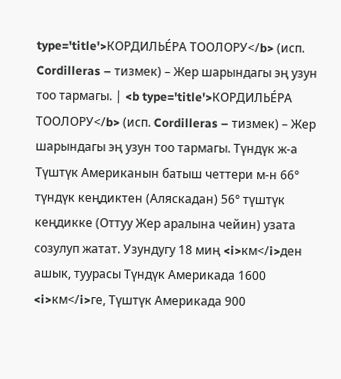type='title'>КОРДИЛЬЕ́РА ТООЛОРУ</b> (исп. Cordilleras – тизмек) – Жер шарындагы эң узун тоо тармагы. | <b type='title'>КОРДИЛЬЕ́РА ТООЛОРУ</b> (исп. Cordilleras – тизмек) – Жер шарындагы эң узун тоо тармагы. Түндүк ж-а Түштүк Американын батыш четтери м-н 66° түндүк кеңдиктен (Аляскадан) 56° түштүк кеңдикке (Оттуу Жер аралына чейин) узата созулуп жатат. Узундугу 18 миң <i>км</i>ден ашык, туурасы Түндүк Америкада 1600 <i>км</i>ге, Түштүк Америкада 900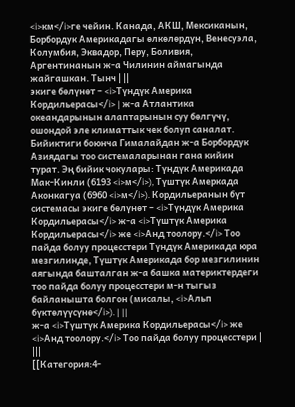<i>км</i>ге чейин. Канада, АКШ, Мексиканын, Борбордук Америкадагы өлкөлөрдүн, Венесуэла, Колумбия, Эквадор, Перу, Боливия, Аргентинанын ж-а Чилинин аймагында жайгашкан. Тынч | ||
экиге бөлүнөт – <i>Түндүк Америка Кордильерасы</i> | ж-а Атлантика океандарынын алаптарынын суу бөлгүчү, ошондой эле климаттык чек болуп саналат. Бийиктиги боюнча Гималайдан ж-а Борбордук Азиядагы тоо системаларынан гана кийин турат. Эң бийик чокулары: Түндүк Америкада Мак-Кинли (6193 <i>м</i>), Түштүк Амеркада Аконкагуа (6960 <i>м</i>). Кордильеранын бүт системасы экиге бөлүнөт – <i>Түндүк Америка Кордильерасы</i> ж-а <i>Түштүк Америка Кордильерасы</i> же <i>Анд тоолору.</i> Тоо пайда болуу процесстери Түндүк Америкада юра мезгилинде, Түштүк Америкада бор мезгилинин аягында башталган ж-а башка материктердеги тоо пайда болуу процесстери м-н тыгыз байланышта болгон (мисалы, <i>Альп бүктөлүүсүнө</i>). | ||
ж-а <i>Түштүк Америка Кордильерасы</i> же <i>Анд тоолору.</i> Тоо пайда болуу процесстери | |||
[[Категория:4-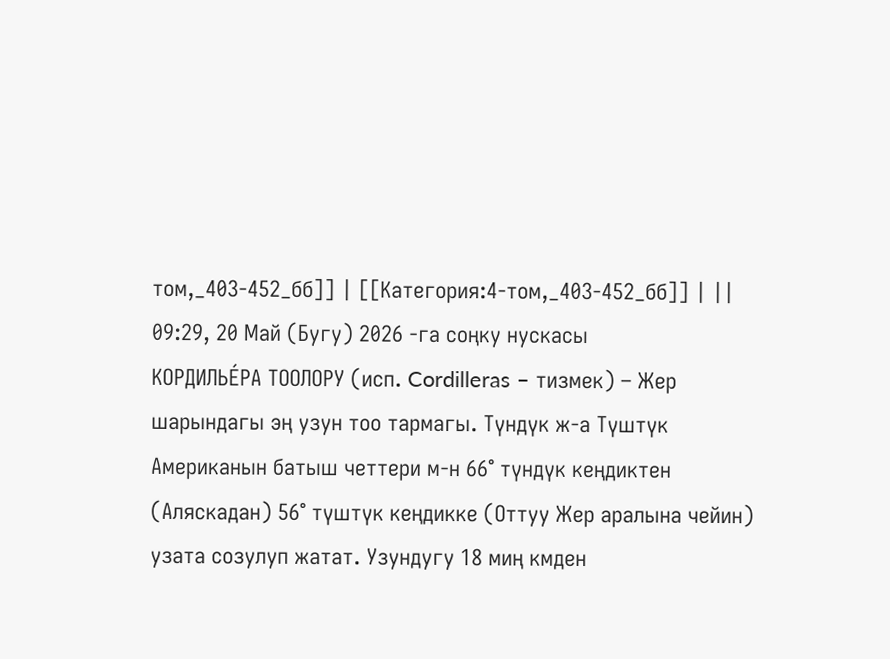том,_403-452_бб]] | [[Категория:4-том,_403-452_бб]] | ||
09:29, 20 Май (Бугу) 2026 -га соңку нускасы
КОРДИЛЬЕ́РА ТООЛОРУ (исп. Cordilleras – тизмек) – Жер шарындагы эң узун тоо тармагы. Түндүк ж-а Түштүк Американын батыш четтери м-н 66° түндүк кеңдиктен (Аляскадан) 56° түштүк кеңдикке (Оттуу Жер аралына чейин) узата созулуп жатат. Узундугу 18 миң кмден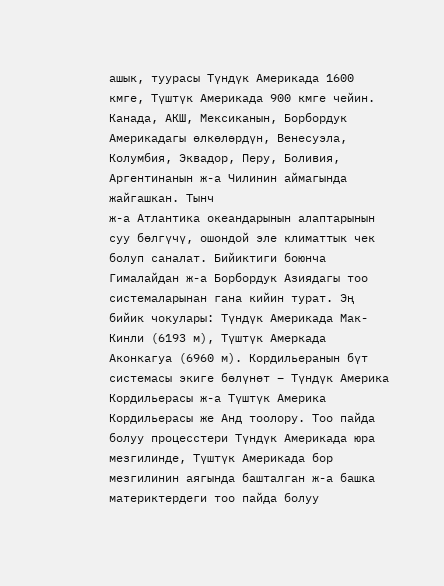ашык, туурасы Түндүк Америкада 1600 кмге, Түштүк Америкада 900 кмге чейин. Канада, АКШ, Мексиканын, Борбордук Америкадагы өлкөлөрдүн, Венесуэла, Колумбия, Эквадор, Перу, Боливия, Аргентинанын ж-а Чилинин аймагында жайгашкан. Тынч
ж-а Атлантика океандарынын алаптарынын суу бөлгүчү, ошондой эле климаттык чек болуп саналат. Бийиктиги боюнча Гималайдан ж-а Борбордук Азиядагы тоо системаларынан гана кийин турат. Эң бийик чокулары: Түндүк Америкада Мак-Кинли (6193 м), Түштүк Амеркада Аконкагуа (6960 м). Кордильеранын бүт системасы экиге бөлүнөт – Түндүк Америка Кордильерасы ж-а Түштүк Америка Кордильерасы же Анд тоолору. Тоо пайда болуу процесстери Түндүк Америкада юра мезгилинде, Түштүк Америкада бор мезгилинин аягында башталган ж-а башка материктердеги тоо пайда болуу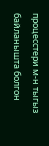процесстери м-н тыгыз байланышта болгон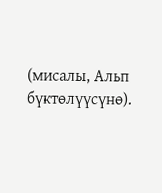(мисалы, Альп бүктөлүүсүнө).